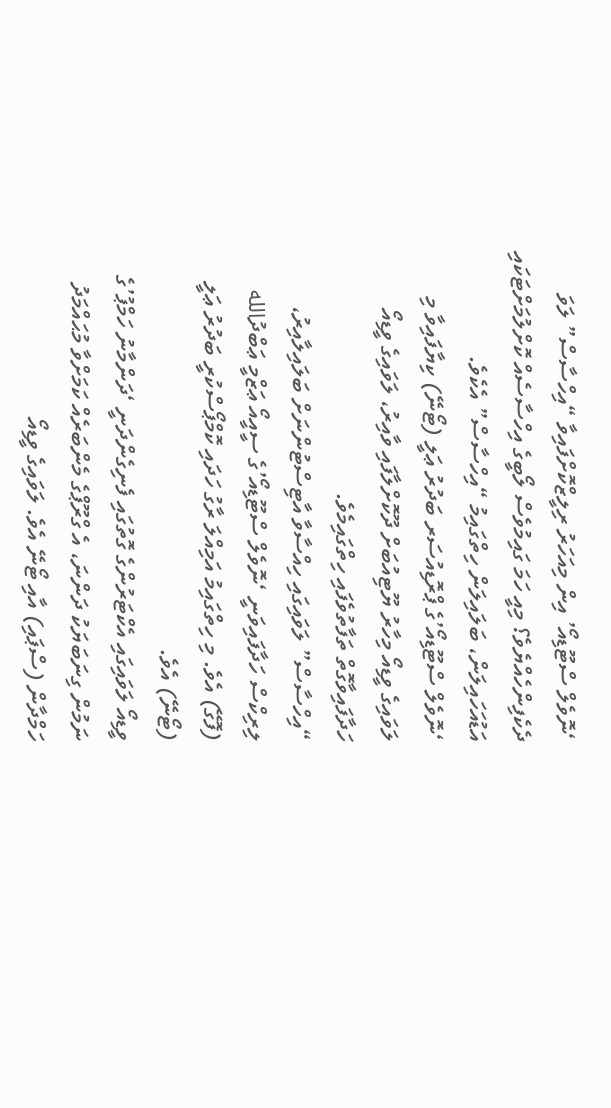‘ނޮވެލް ސްޓޫޑިއޯ’ އިން މިއަހަރު ރިލީޒްކޮށްފައިވާ “އިހްސާސް” ލަވަ ދެކެފިންހެއްޔެވެ؟ މިއީ ހަމަ ގައިމުވެސް ލޯބީގެ އިހްސާސެއް ކޮށްލުމަށްޓަކައި އަޑުއަހައިލަން، ބަލައިލަން ހިތްގައިމު “އިހްސާސް” އެކެވެ.
‘ނޮވެލް ސްޓޫޑިއޯ’ގެ ޕްރޮޑިއުސަރ ބަދުރު ޢަލީ (ޓޯނޭ) ކިޔާފައިވާ މި ލަވައިގެ ވީޑިއޯ މިހާރު ޔޫޓިއުބަށް ދޫކޮށްލާފައި ވާއިރު، ލަވައިގެ ވީޑިއޯ ހަދާފައިވާގޮތް ތަފާތުވެފައި ހިތްގައިމެވެ.
“އިހްސާސް” ލަވައިގައި ހިއްސާވާ އާޓިސްޓުންނަށް ބަލައިލާއިރު، ލިރިކްސް ހަދާފައިވަނީ ‘ނޮވެލް ސްޓޫޑިއޯ’ގެ ސީއީއޯ ޢަޒްމީ ޢަބްދުالله (ފޮގޭ) އެވެ. މި ހިތްގައިމު އަމިއްލަ ރާގު ހަދައި ކޮމްޕޯސްކުރީ ބަދުރު ޢަލީ (ޓޯނޭ) އެވެ.
ވީޑިއޯ ލަވައިގައި އެކްޓަރުންގެ ގޮތުގައި ފެނިގެންދަނީ ‘ދަންމާނު ހަމްޕު’ގެ ނަމުން ގިނަބަޔަކު ދަންނަ، އެ ގްރޫޕްގެ މެންބަރެއް ކަމަށްވާ މުޙައްމަދު ހަމްދާން (ސްޕައި) އާއި ޓޯނޭ އެވެ. ލަވައިގެ ވީޑިއޯ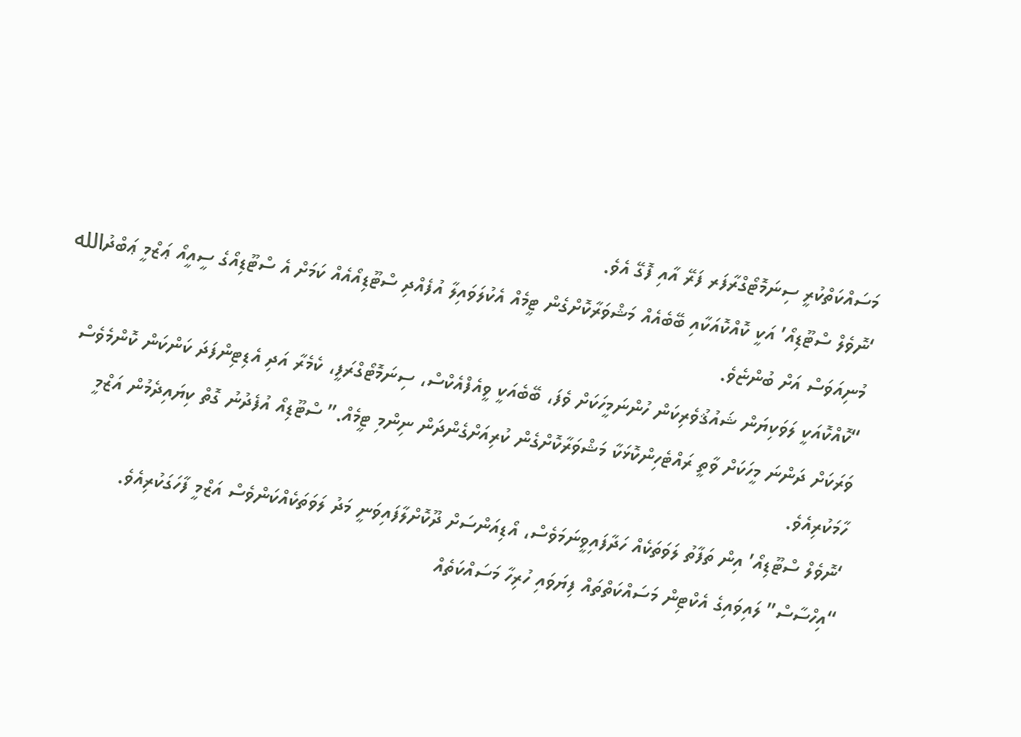މަސައްކަތްކުރީ ސިނަމޮޓޯގްރާފަރ ފަރޭ އާއި ފޮގޭ އެވެ.
‘ނޮވެލް ސްޓޫޑިއޯ’ އަކީ ކޮއްކޮއަކާއި ބޭބެއެއް މަޝްވަރާކޮށްގެން ޓީމެއް އެކުލަވައިލާ އުފެއްދި ސްޓޫޑިއޯއެއް ކަމަށް އެ ސްޓޫޑިއޯގެ ސީއީއޯ ޢަޒްމީ ޢަބްދުالله މުނިއަވަސް އަށް ބުންޏެވެ.
“ކޮއްކޮއަކީ ލަވަކިޔަން ޝައުޤުވެރިކަން ހުންނަމީހަކަށް ވެފަ، ބޭބެއަކީ ވީއެފްއެކްސް، ސިނަމޮޓޯގްރަފީ، ކެމެރާ އަދި އެޑިޓިންފަދަ ކަންކަން ކޮންމެވެސް ވަރަކަށް ދަންނަ މީހަކަށް ވާތީ ރައްޓެހިންކޮޅަކާ މަޝްވަރާކޮށްގެން ކުރިއަށްގެންދަން ނިންމި ޓީމެއް.” ސްޓޫޑިއޯ އުފެދުނު ގޮތް ކިޔައިދެމުން އަޒްމީ ހާމަކުރިއެވެ.
‘ނޮވެލް ސްޓޫޑިއޯ’ އިން ތަފާތު ލަވަތަކެއް ހަދާފައިވީނަމަވެސް، އޯޑިއަންސަށް ދޫކޮށްލާފައިވަނީ މަދު ލަވަތަކެއްކަންވެސް އަޒްމީ ފާހަގަކުރިއެވެ.
“އިހްސާސް” ލައިވައިގެ އެކްޓިން މަސައްކަތްތައް ފިޔަވައި ހުރިހާ މަސައްކަތެއް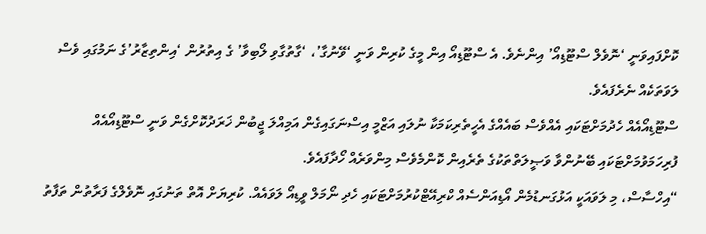ކޮށްފައިވަނީ ‘ނޮވެލް ސްޓޫޑިއޯ’ އިންނެވެ. އެ ސްޓޫޑިއޯ އިން މީގެ ކުރިން ވަނީ ‘ވޭނުގާ’، ‘ގާތުގާވި ލޯބިވާ’ ގެ އިތުރުން ‘އިންތިޒާރު’ގެ ނަމުގައި ވެސް ލަވަތަކެއް ނެރެފައެވެ.
ސްޓޫޑިއޯއެއް ހެދުމަށްޓަކައި އެއްވެސް ބައެއްގެ އެހީތެރިކަމަކާ ނުލައި އަޒްމީ އިސްނަގައިގެން އަމިއްލަ ޖީބުން ޚަރަދުކޮށްގެން ވަނީ ސްޓޫޑިއޯއެއް ފުރިހަމަވުމަށްޓަކައި ބޭނުންވާ ވަޞީލަތްތަކުގެ ތެރެއިން ކޮންމެވެސް މިންވަރެއް ހޯދާފައެވެ.
“އިހްސާސް، މި ލަވައަކީ އަޅުގަނޑުމެން އޯޑިއަންސެއް ކްރިއޭޓްކުރުމަށްޓަކައި ހެދި ނޯމަލް ވީޑިއޯ ލަވައެއް. ކުރިޔަށް އޮތް ތަނުގައި ނޮވެލްގެ ފަރާތުން ތަފާތު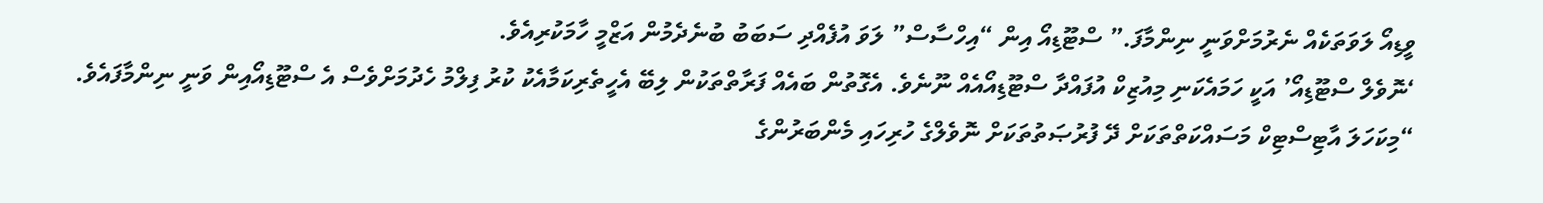ވީޑިއޯ ލަވަތަކެއް ނެރުމަށްވަނީ ނިންމާފަ.” ސްޓޫޑިއޯ އިން “އިހްސާސް” ލަވަ އުފެއްދި ސަބަބު ބުނެދެމުން އަޒްމީ ހާމަކުރިއެވެ.
‘ނޮވެލް ސްޓޫޑިއޯ’ އަކީ ހަމައެކަނި މިއުޒިކް އުފައްދާ ސްޓޫޑިއޯއެއް ނޫނެވެ. އެގޮތުން ބައެއް ފަރާތްތަކުން ލިބޭ އެހީތެރިކަމާއެކު ކުރު ފިލްމު ހެދުމަށްވެސް އެ ސްޓޫޑިއޯއިން ވަނީ ނިންމާފައެވެ.
“މިކަހަލަ އާޓިސްޓިކް މަސައްކަތްތަކަށް ދޭ ފުރުޞަތުތަކަށް ނޮވެލްގެ ހުރިހައި މެންބަރުންގެ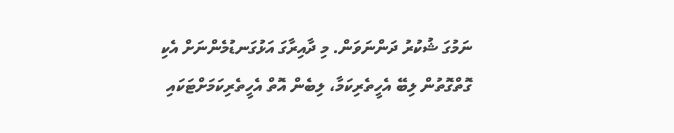ނަމުގަ ޝުކުރު ދަންނަވަން. މި ދާއިރާގަ އަޅުގަނޑުމެންނަށް އެކި ގޮތްގޮތުން ލިބޭ އެހީތެރިކަމާ، ލިބެން އޮތް އެހީތެރިކަމަށްޓަކައި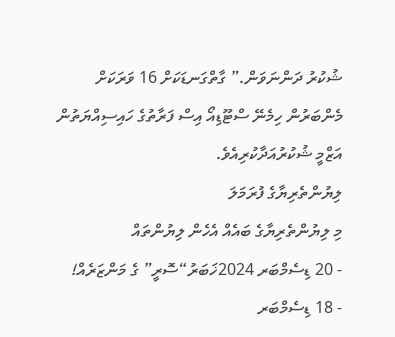ޝުކުރު ދަންނަވަން.” ގާތްގަނޑަކަށް 16 ވަރަކަށް މެންބަރުން ހިމެނޭ ސްޓޫޑިއޯ އިސް ފަރާތުގެ ހައިސިއްޔަތުން އަޒްމީ ޝުކުރުއަދާކުރިއެވެ.
ލިޔުންތެރިޔާގެ ފުރަމަލަ
މި ލިޔުންތެރިޔާގެ ބައެއް އެހެން ލިޔުންތައް
- 20 ޑިސެމްބަރ 2024ޚަބަރު“ސޮރީ” ގެ މަންޒަރެއް!
- 18 ޑިސެމްބަރ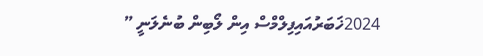2024ޚަބަރުއައިފިލްމްސް އިން ލޯބިން ބުނެލަނީ ”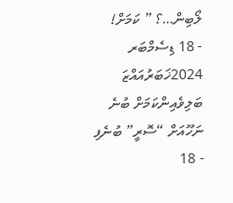ލޯބިން…؟ ” ކަމަށް!
- 18 ޑިސެމްބަރ 2024ޚަބަރުއައްޒަ ބަލިވެއިންކަމަށް ބުނެ ނަހޫއަށް “ސޮރީ” ބުނެފި
- 18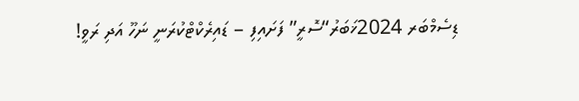ޑިސެމްބަރ 2024ޚަބަރު“ސޮރީ” ފަށައިފި – ޑައިރެކްޓްކުރަނީ ނަހޫ އަދި ރަވީ!